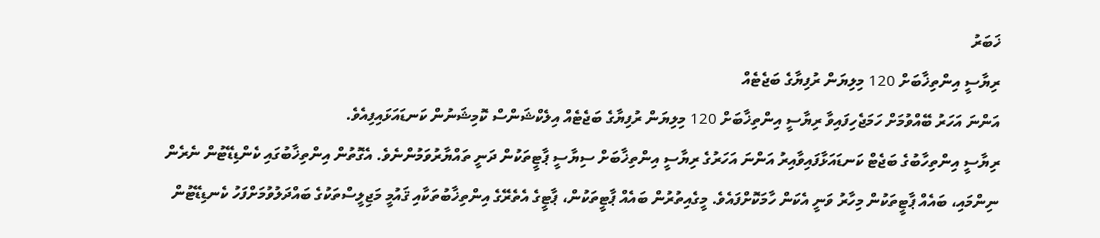ޚަބަރު
ރިޔާސީ އިންތިޚާބަށް 120 މިލިޔަން ރުފިޔާގެ ބަޖެޓެއް
އަންނަ އަހަރު ބޭއްވުމަށް ހަމަޖެހިފައިވާ ރިޔާސީ އިންތިޚާބަށް 120 މިލިޔަން ރުފިޔާގެ ބަޖެޓެއް އިލެކްޝަންސް ކޮމިޝަނުން ކަނޑައަޅައިފިއެވެ.
ރިޔާސީ އިންތިހާބުގެ ބަޖެޓް ކަނޑައަޅާފައިވާއިރު އަންނަ އަހަރުގެ ރިޔާސީ އިންތިޚާބަށް ސިޔާސީ ޕާޓީތަކުން ދަނީ ތައްޔާރުވަމުންނެވެ. އެގޮތުން އިންތިޚާބުގައި ކެންޑިޑޭޓުން ނެރެން ނިންމައި، ބައެއް ޕާޓީތަކުން މިހާރު ވަނީ އެކަން ހާމަކޮށްފައެވެ. މީގެއިތުރުން ބައެއް ޕާޓީތަކުން، ޕާޓީގެ އެތެރޭގެ އިންތިޚާބުތަކާއި ޤައުމީ މަޖިލީސްތަކުގެ ބައްދަލުވުމަށްފަހު ކެނޑިޑޭޓުން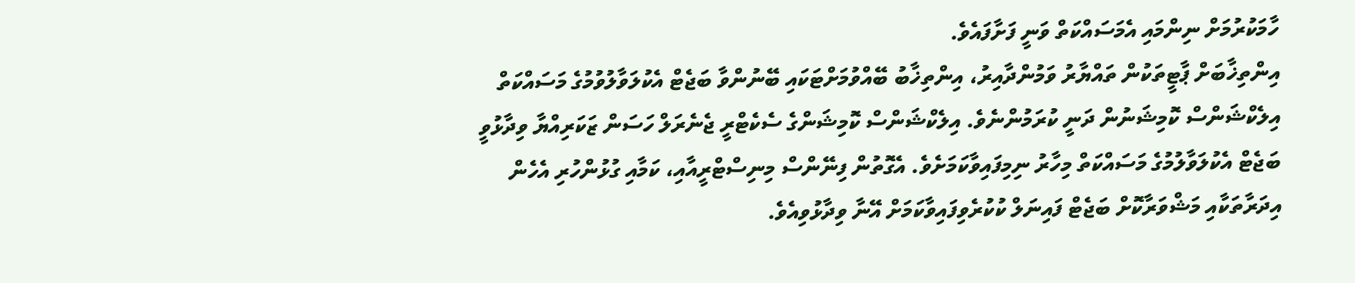ހާމަކުރުމަށް ނިންމައި އެމަސައްކަތް ވަނީ ފަށާފައެވެ.
އިންތިޚާބަށް ޕާޓީތަކުން ތައްޔާރު ވަމުންދާއިރު، އިންތިޚާބު ބޭއްވުމަށްޓަކައި ބޭނުންވާ ބަޖެޓް އެކުލަވާލުވުމުގެ މަސައްކަތް އިލެކްޝަންސް ކޮމިޝަނުން ދަނީ ކުރަމުންނެވެ. އިލެކްޝަންސް ކޮމިޝަންގެ ސެކެޓްރީ ޖެނެރަލް ހަސަން ޒަކަރިއްޔާ ވިދާޅުވީ ބަޖެޓް އެކުލަވާލުމުގެ މަސައްކަތް މިހާރު ނިމިފައިވާކަމަށެވެ. އެގޮތުން ފިނޭންސް މިނިސްޓްރީއާއި، ކަމާއި ގުޅުންހުރި އެހެން އިދަރާތަކާއި މަޝްވަރާކޮށް ބަޖެޓް ފައިނަލް ކުކުރެވިފައިވާކަމަށް އޭނާ ވިދާޅުވިއެވެ.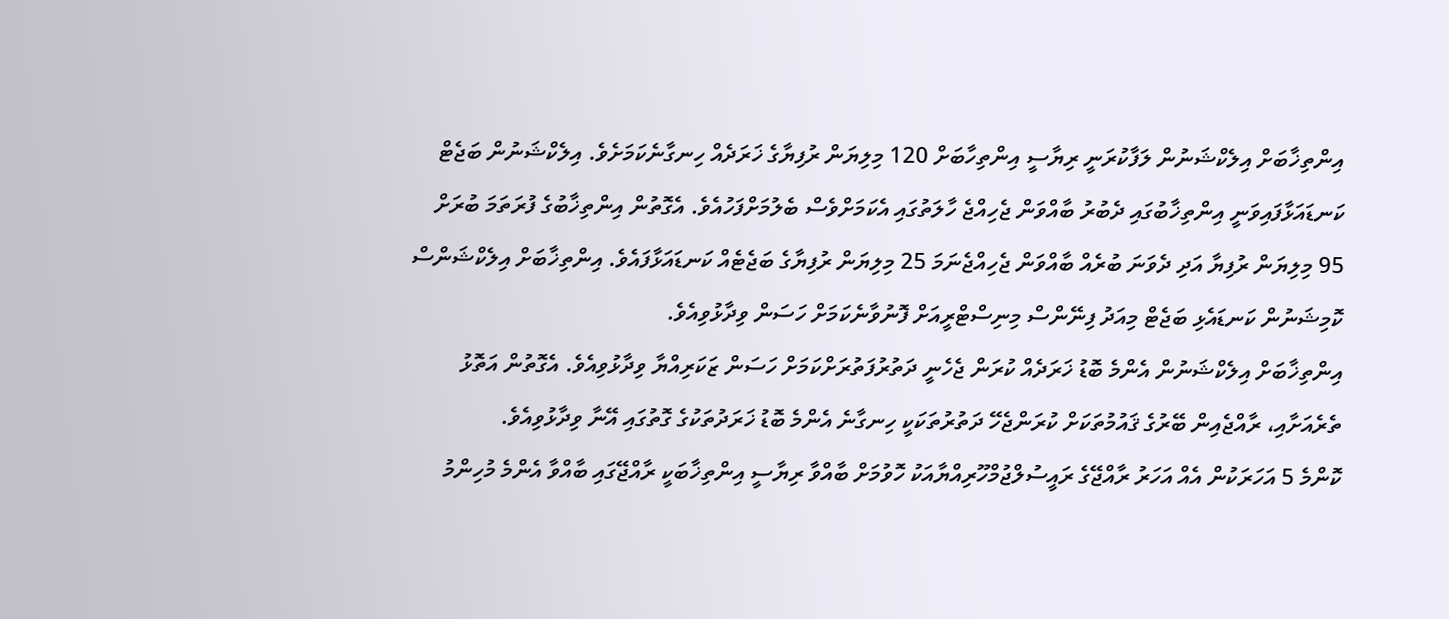އިންތިޚާބަށް އިލެކްޝަނުން ލަފާކުރަނީ ރިޔާސީ އިންތިހާބަށް 120 މިލިޔަން ރުފިޔާގެ ޚަރަދެއް ހިނގާނެކަމަށެވެ. އިލެކްޝަނުން ބަޖެޓް ކަނޑައަޅާފައިވަނީ އިންތިޚާބުގައި ދެބުރު ބާއްވަން ޖެހިއްޖެ ހާލަތުގައި އެކަމަށްވެސް ބެލުމަށްފަހުއެވެ. އެގޮތުން އިންތިޚާބުގެ ފުރަތަމަ ބުރަށް 95 މިލިޔަން ރުފިޔާ އަދި ދެވަނަ ބުރެއް ބާއްވަން ޖެހިއްޖެނަމަ 25 މިލިޔަން ރުފިޔާގެ ބަޖެޓެއް ކަނޑައަޅާފައެވެ. އިންތިޚާބަށް އިލެކްޝަންސް ކޮމިޝަނުން ކަނޑައެޅި ބަޖެޓް މިއަދު ފިނޭންސް މިނިސްޓްރީއަށް ފޮނުވާނެކަމަށް ހަސަން ވިދާޅުވިއެވެ.
އިންތިޚާބަށް އިލެކްޝަނުން އެންމެ ބޮޑު ޚަރަދެއް ކުރަން ޖެހެނީ ދަތުރުފަތުރަށްކަމަށް ހަސަން ޒަކަރިއްޔާ ވިދާޅުވިއެވެ. އެގޮތުން އަތޮޅު ތެރެއަށާއި، ރާއްޖެއިން ބޭރުގެ ޤައުމުތަކަށް ކުރަންޖެހޭ ދަތުރުތަކަކީ ހިނގާނެ އެންމެ ބޮޑު ޚަރަދުތަކުގެ ގޮތުގައި އޭނާ ވިދާޅުވިއެވެ.
ކޮންމެ 5 އަހަރަކުން އެއް އަހަރު ރާއްޖޭގެ ރައީސުލްޖުމްހޫރިއްޔާއަކު ހޮވުމަށް ބާއްވާ ރިޔާސީ އިންތިޚާބަކީ ރާއްޖޭގައި ބާއްވާ އެންމެ މުހިންމު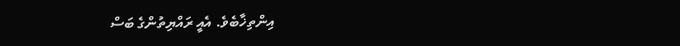އިންތިޚާބެވެ. އެއީ ރައްޔިތުންގެ ބަސް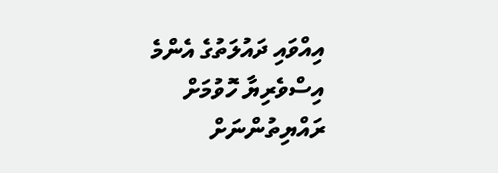އިއްވައި ދައުލަތުގެ އެންމެ އިސްވެރިޔާ ހޮވުމަށް ރައްޔިތުންނަށް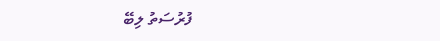ފުރުސަތު ލިބޭ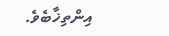އިންތިޚާބެވެ.